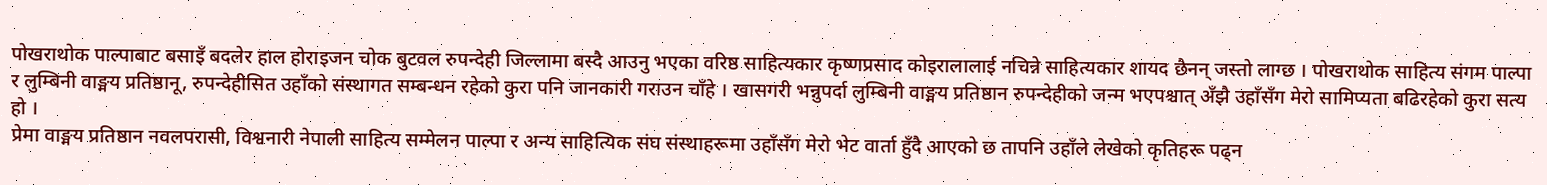पोखराथोक पाल्पाबाट बसाइँ बदलेर हाल होराइजन चोक बुटवल रुपन्देही जिल्लामा बस्दै आउनु भएका वरिष्ठ साहित्यकार कृष्णप्रसाद कोइरालालाई नचिन्ने साहित्यकार शायद छैनन् जस्तो लाग्छ । पोखराथोक साहित्य संगम पाल्पा र लुम्बिनी वाङ्मय प्रतिष्ठानू, रुपन्देहीसित उहाँको संस्थागत सम्बन्धन रहेको कुरा पनि जानकारी गराउन चाँहे । खासगरी भन्नुपर्दा लुम्बिनी वाङ्मय प्रतिष्ठान रुपन्देहीको जन्म भएपश्चात् अँझै उहाँसँग मेरो सामिप्यता बढिरहेको कुरा सत्य हो ।
प्रेमा वाङ्मय प्रतिष्ठान नवलपरासी, विश्वनारी नेपाली साहित्य सम्मेलन पाल्पा र अन्य साहित्यिक संघ संस्थाहरूमा उहाँसँग मेरो भेट वार्ता हुँदै आएको छ तापनि उहाँले लेखेको कृतिहरू पढ्न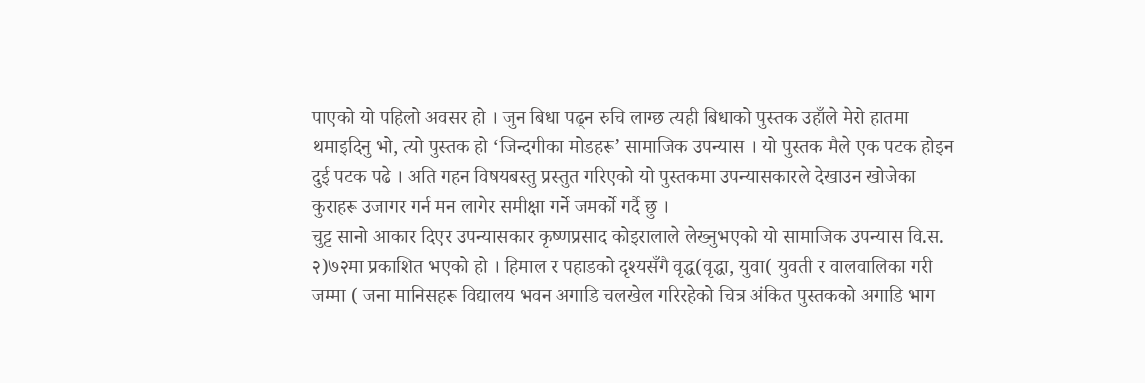पाएको यो पहिलो अवसर हो । जुन बिधा पढ्न रुचि लाग्छ त्यही बिधाको पुस्तक उहाँले मेरो हातमा थमाइदिनु भो, त्यो पुस्तक हो ‘जिन्दगीका मोडहरू’ सामाजिक उपन्यास । यो पुस्तक मैले एक पटक होइन दुई पटक पढे । अति गहन विषयबस्तु प्रस्तुत गरिएको यो पुस्तकमा उपन्यासकारले देखाउन खोजेका कुराहरू उजागर गर्न मन लागेर समीक्षा गर्ने जमर्को गर्दै छु ।
चुट्ट सानो आकार दिएर उपन्यासकार कृष्णप्रसाद कोइरालाले लेख्नुभएको यो सामाजिक उपन्यास वि.स. २)७२मा प्रकाशित भएको हो । हिमाल र पहाडको दृश्यसँगै वृद्ध(वृद्धा, युवा( युवती र वालवालिका गरी जम्मा ( जना मानिसहरू विद्यालय भवन अगाडि चलखेल गरिरहेको चित्र अंकित पुस्तकको अगाडि भाग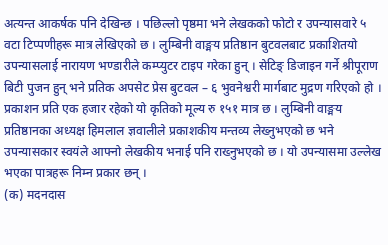अत्यन्त आकर्षक पनि देखिन्छ । पछिल्लो पृष्ठमा भने लेखकको फोटो र उपन्यासवारे ५ वटा टिप्पणीहरू मात्र लेखिएको छ । लुम्बिनी वाङ्मय प्रतिष्ठान बुटवलबाट प्रकाशितयो उपन्यासलाई नारायण भण्डारीले कम्प्युटर टाइप गरेका हुन् । सेटिङ् डिजाइन गर्ने श्रीपूराण बिटी पुजन हुन् भने प्रतिक अपसेट प्रेस बुटवल – ६ भुवनेश्वरी मार्गबाट मुद्रण गरिएको हो । प्रकाशन प्रति एक हजार रहेको यो कृतिको मूल्य रु १५१ मात्र छ । लुम्बिनी वाङ्मय प्रतिष्ठानका अध्यक्ष हिमलाल ज्ञवालीले प्रकाशकीय मन्तव्य लेख्नुभएको छ भने उपन्यासकार स्वयंले आफ्नो लेखकीय भनाई पनि राख्नुभएको छ । यो उपन्यासमा उल्लेख भएका पात्रहरू निम्न प्रकार छन् ।
(क) मदनदास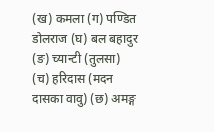(ख) कमला (ग) पण्डित डोलराज (घ) बल बहादुर (ङ) च्यान्टी (तुलसा) (च) हरिदास (मदन दासका वावु) (छ) अमङ्ग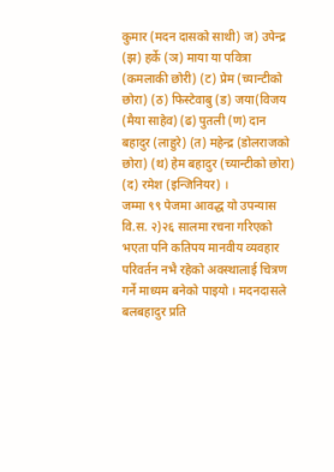कुमार (मदन दासको साथी) ज) उपेन्द्र (झ) हर्के (ञ) माया या पवित्रा (कमलाकी छोरी) (ट) प्रेम (च्यान्टीको छोरा) (ठ) फिस्टेवाबु (ड) जया(विजय (मैया साहेव) (ढ) पुतली (ण) दान बहादुर (लाहुरे) (त) महेन्द्र (डोलराजको छोरा) (थ) हेम बहादुर (च्यान्टीको छोरा) (द) रमेश (इन्जिनियर) ।
जम्मा ९९ पेजमा आवद्ध यो उपन्यास वि.स. २)२६ सालमा रचना गरिएको भएता पनि कतिपय मानवीय व्यवहार परिवर्तन नभै रहेको अवस्थालाई चित्रण गर्ने माध्यम बनेको पाइयो । मदनदासले बलबहादुर प्रति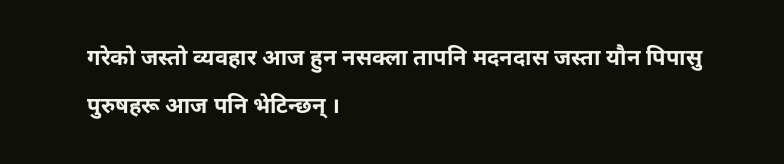गरेको जस्तो व्यवहार आज हुन नसक्ला तापनि मदनदास जस्ता यौन पिपासु पुरुषहरू आज पनि भेटिन्छन् ।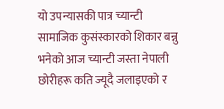यो उपन्यासकी पात्र च्यान्टी सामाजिक कुसंस्कारको शिकार बन्नु भनेको आज च्यान्टी जस्ता नेपाली छोरीहरू कति ज्यूदै जलाइएको र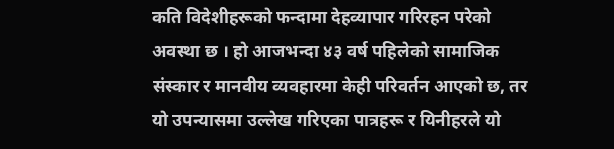कति विदेशीहरूको फन्दामा देहव्यापार गरिरहन परेको अवस्था छ । हो आजभन्दा ४३ वर्ष पहिलेको सामाजिक संस्कार र मानवीय व्यवहारमा केही परिवर्तन आएको छ, तर यो उपन्यासमा उल्लेख गरिएका पात्रहरू र यिनीहरले यो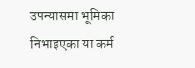उपन्यासमा भूमिका निभाइएका या कर्म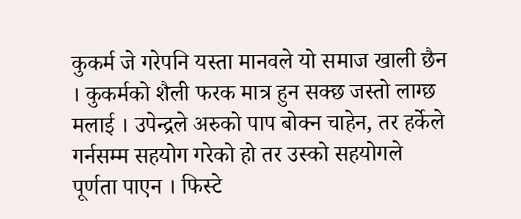कुकर्म जे गरेपनि यस्ता मानवले यो समाज खाली छैन । कुकर्मको शैली फरक मात्र हुन सक्छ जस्तो लाग्छ मलाई । उपेन्द्रले अरुको पाप बोक्न चाहेन, तर हर्केले गर्नसम्म सहयोग गरेको हो तर उस्को सहयोगले पूर्णता पाएन । फिस्टे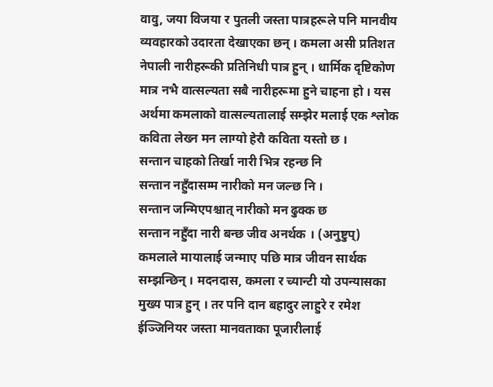वावु, जया विजया र पुतली जस्ता पात्रहरूले पनि मानवीय व्यवहारको उदारता देखाएका छन् । कमला असी प्रतिशत नेपाली नारीहरूकी प्रतिनिधी पात्र हुन् । धार्मिक दृष्टिकोण मात्र नभै वात्सल्यता सबै नारीहरूमा हुने चाहना हो । यस अर्थमा कमलाको वात्सल्यतालाई सम्झेर मलाई एक श्लोक कविता लेख्न मन लाग्यो हेरौ कविता यस्तो छ ।
सन्तान चाहको तिर्खा नारी भित्र रहन्छ नि
सन्तान नहुँदासम्म नारीको मन जल्छ नि ।
सन्तान जन्मिएपश्चात् नारीको मन ढुक्क छ
सन्तान नहुँदा नारी बन्छ जीव अनर्थक । (अनुष्टुप्)
कमलाले मायालाई जन्माए पछि मात्र जीवन सार्थक सम्झन्छिन् । मदनदास, कमला र च्यान्टी यो उपन्यासका मुख्य पात्र हुन् । तर पनि दान बहादुर लाहुरे र रमेश ईञ्जिनियर जस्ता मानवताका पूजारीलाई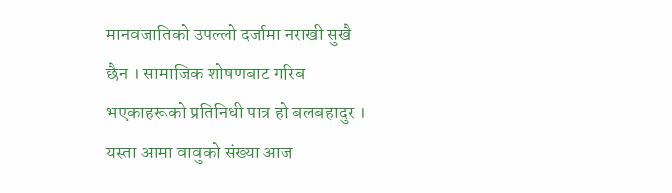मानवजातिको उपल्लो दर्जामा नराखी सुखै छैन । सामाजिक शोषणबाट गरिब भएकाहरूको प्रतिनिधी पात्र हो बलबहादुर । यस्ता आमा वावुको संख्या आज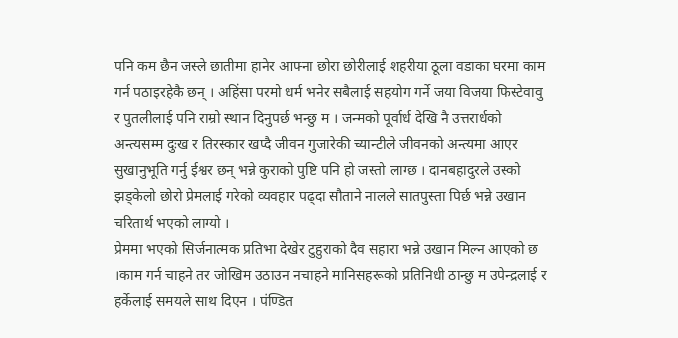पनि कम छैन जस्ले छातीमा हानेर आफ्ना छोरा छोरीलाई शहरीया ठूला वडाका घरमा काम गर्न पठाइरहेकै छन् । अहिंसा परमो धर्म भनेर सबैलाई सहयोग गर्ने जया विजया फिस्टेवावु र पुतलीलाई पनि राम्रो स्थान दिनुपर्छ भन्छु म । जन्मको पूर्वार्ध देखि नै उत्तरार्धको अन्त्यसम्म दुःख र तिरस्कार खप्दै जीवन गुजारेकी च्यान्टीले जीवनको अन्त्यमा आएर सुखानुभूति गर्नु ईश्वर छन् भन्ने कुराको पुष्टि पनि हो जस्तो लाग्छ । दानबहादुरले उस्को झड्केलो छोरो प्रेमलाई गरेको व्यवहार पढ्दा सौताने नालले सातपुस्ता पिर्छ भन्ने उखान चरितार्थ भएको लाग्यो ।
प्रेममा भएको सिर्जनात्मक प्रतिभा देखेर टुहुराको दैव सहारा भन्ने उखान मिल्न आएको छ ।काम गर्न चाहने तर जोखिम उठाउन नचाहने मानिसहरूको प्रतिनिधी ठान्छु म उपेन्द्रलाई र हर्केलाई समयले साथ दिएन । पंण्डित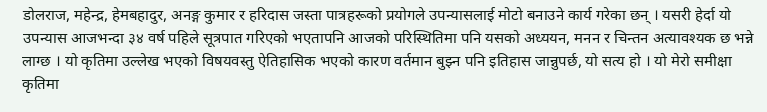डोलराज, महेन्द्र, हेमबहादुर, अनङ्ग कुमार र हरिदास जस्ता पात्रहरूको प्रयोगले उपन्यासलाई मोटो बनाउने कार्य गरेका छन् । यसरी हेर्दा यो उपन्यास आजभन्दा ३४ वर्ष पहिले सूत्रपात गरिएको भएतापनि आजको परिस्थितिमा पनि यसको अध्ययन, मनन र चिन्तन अत्यावश्यक छ भन्ने लाग्छ । यो कृतिमा उल्लेख भएको विषयवस्तु ऐतिहासिक भएको कारण वर्तमान बुझ्न पनि इतिहास जान्नुपर्छ, यो सत्य हो । यो मेरो समीक्षा कृतिमा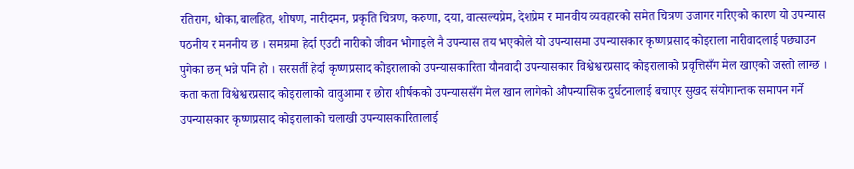रतिराग, धोका,बालहित, शोषण, नारीदमन, प्रकृति चित्रण, करुणा, दया, वात्सल्यप्रेम, देशप्रेम र मानवीय व्यवहारको समेत चित्रण उजागर गरिएको कारण यो उपन्यास पठनीय र मननीय छ । समग्रमा हेर्दा एउटी नारीको जीवन भोगाइले नै उपन्यास तय भएकोले यो उपन्यासमा उपन्यासकार कृष्णप्रसाद कोइराला नारीवादलाई पछ्याउन पुगेका छन् भन्ने पनि हो । सरसर्ती हेर्दा कृष्णप्रसाद कोइरालाको उपन्यासकारिता यौनवादी उपन्यासकार विश्वेश्वरप्रसाद कोइरालाको प्रवृत्तिसँग मेल खाएको जस्तो लाग्छ । कता कता विश्वेश्वरप्रसाद कोइरालाको वावुआमा र छोरा शीर्षकको उपन्याससँग मेल खान लागेको औपन्यासिक दुर्घटनालाई बचाएर सुखद संयोगान्तक समापन गर्ने उपन्यासकार कृष्णप्रसाद कोइरालाको चलाखी उपन्यासकारितालाई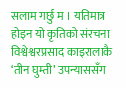सलाम गर्छु म । यतिमात्र होइन यो कृतिको संरचना विश्वेश्वरप्रसाद काइरालाकै ‘तीन घुम्ती’ उपन्याससँग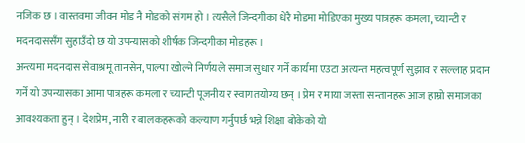नजिक छ । वास्तवमा जीवन मोड नै मोडको संगम हो । त्यसैले जिन्दगीका धेरै मोडमा मोडिएका मुख्य पात्रहरू कमला, च्यान्टी र मदनदाससँग सुहाउँदो छ यो उपन्यासको शीर्षक जिन्दगीका मोडहरू ।
अन्त्यमा मदनदास सेवाश्रमू तानसेन, पाल्पा खोल्ने निर्णयले समाज सुधार गर्ने कार्यमा एउटा अत्यन्त महत्वपूर्ण सुझाव र सल्लाह प्रदान गर्ने यो उपन्यासका आमा पात्रहरू कमला र च्यान्टी पूजनीय र स्वागतयोग्य छन् । प्रेम र माया जस्ता सन्तानहरू आज हाम्रो समाजका आवश्यकता हुन् । देशप्रेम, नारी र बालकहरूको कल्याण गर्नुपर्छ भन्ने शिक्षा बोकेको यो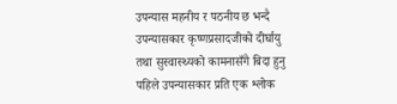उपन्यास महनीय र पठनीय छ भन्दै उपन्यासकार कृष्णप्रसादजीको दीर्घायु तथा सुस्वास्थ्यको कामनासँगै बिदा हुनु पहिले उपन्यासकार प्रति एक श्लोक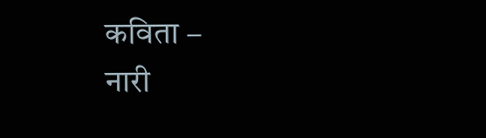कविता –
नारी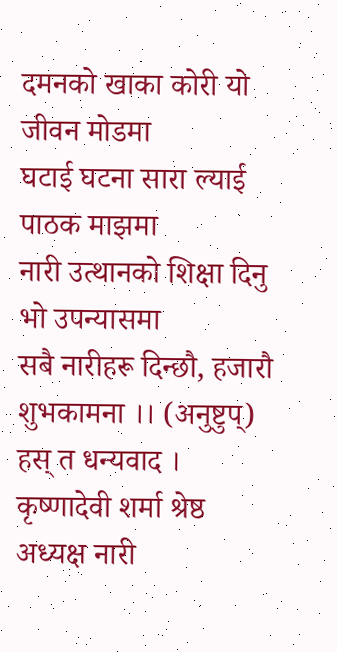दमनको खाका कोरी यो जीवन मोडमा
घटाई घटना सारा ल्याई पाठक माझमा
नारी उत्थानको शिक्षा दिनु भो उपन्यासमा
सबै नारीहरू दिन्छौ, हजारौ शुभकामना ।। (अनुष्टुप्)
हस् त धन्यवाद ।
कृष्णादेवी शर्मा श्रेष्ठ
अध्यक्ष नारी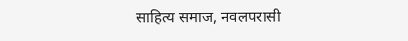साहित्य समाज, नवलपरासी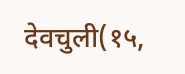देवचुली(१५,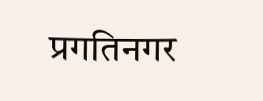प्रगतिनगर